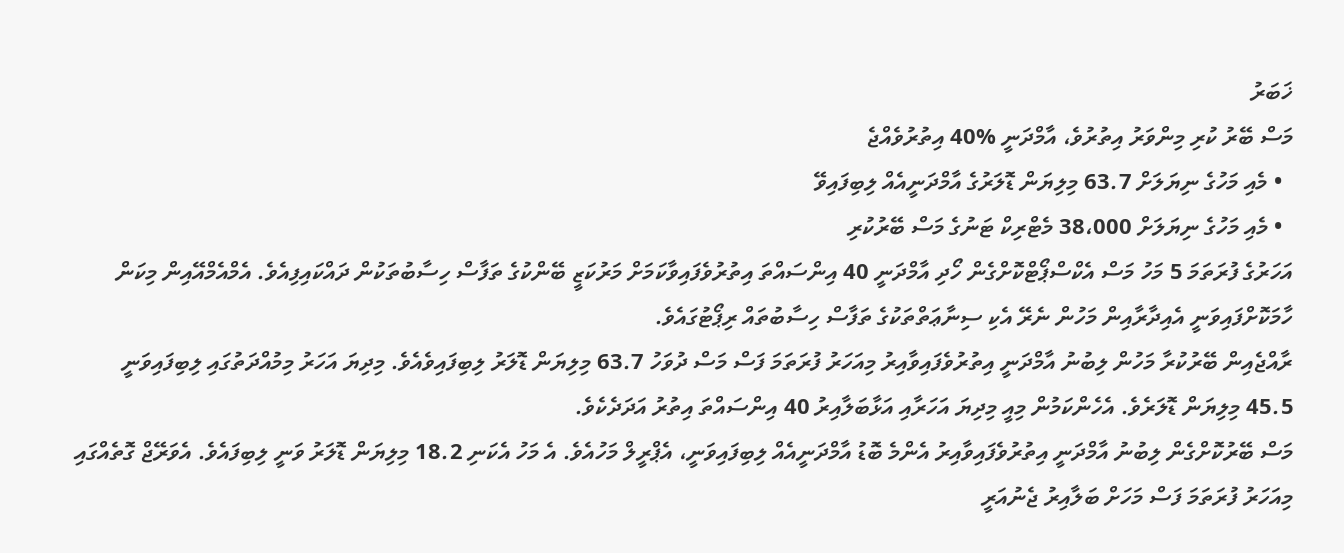ޚަބަރު
މަސް ބޭރު ކުރި މިންވަރު އިތުރުވެ، އާމްދަނީ %40 އިތުރުވެއްޖެ
  • މެއި މަހުގެ ނިޔަލަށް 63.7 މިލިޔަން ޑޮލަރުގެ އާމްދަނީއެއް ލިބިފައިވޭ
  • މެއި މަހުގެ ނިޔަލަށް 38،000 މެޓްރިކް ޓަނުގެ މަސް ބޭރުކުރި
އަހަރުގެ ފުރަތަމަ 5 މަހު މަސް އެކްސްޕޯޓްކޮށްގެން ހޯދި އާމްދަނީ 40 އިންސައްތަ އިތުރުވެފައިވާކަމަށް މަރުކަޒީ ބޭންކުގެ ތަފާސް ހިސާބުތަކުން ދައްކައިފިއެވެ. އެމްއެމްއޭއިން މިކަން ހާމަކޮށްފައިވަނީ އެއިދާރާއިން މަހުން ނެރޭ އެކި ސިނާޢަތްތަކުގެ ތަފާސް ހިސާބުތައް ރިޕޯޓުގައެވެ.
ރާއްޖެއިން ބޭރުކުރާ މަހުން ލިބުނު އާމްދަނީ އިތުރުވެފައިވާއިރު މިއަހަރު ފުރަތަމަ ފަސް މަސް ދުވަހު 63.7 މިލިޔަން ޑޮލަރު ލިބިފައިވެއެވެ. މިދިޔަ އަހަރު މިމުއްދަތުގައި ލިބިފައިވަނީ 45.5 މިލިޔަން ޑޮލަރެވެ. އެހެންކަމުން މިއީ މިދިޔަ އަހަރާއި އަޅާބަލާއިރު 40 އިންސައްތަ އިތުރު އަދަދެކެވެ.
މަސް ބޭރުކޮށްގެން ލިބުނު އާމްދަނީ އިތުރުވެފައިވާއިރު އެންމެ ބޮޑު އާމްދަނީއެއް ލިބިފައިވަނީ، އެޕްރީލް މަހުއެވެ. އެ މަހު އެކަނި 18.2 މިލިޔަން ޑޮލަރު ވަނީ ލިބިފައެވެ. އެވަރޭޖް ގޮތެއްގައި މިއަހަރު ފުރަތަމަ ފަސް މަހަށް ބަލާއިރު ޖެނުއަރީ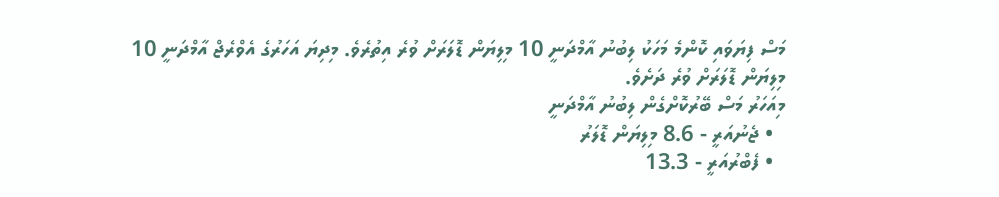މަސް ފިޔަވައި ކޮންމެ މަހަކު ލިބުނު އާމްދަނީ 10 މިލިޔަން ޑޮލަރަށް ވުރެ އިތުރެވެ. މިދިޔަ އަހަރުގެ އެވްރެޖް އާމްދަނީ 10 މިލިޔަން ޑޮލަރަށް ވުރެ ދަށެވެ.
މިއަހަރު މަސް ބޭރުކޮށްގެން ލިބުނު އާމްދަނީ
  • ޖެނުއަރީ - 8.6 މިލިޔަން ޑޮލަރު
  • ފެބްރުއަރީ - 13.3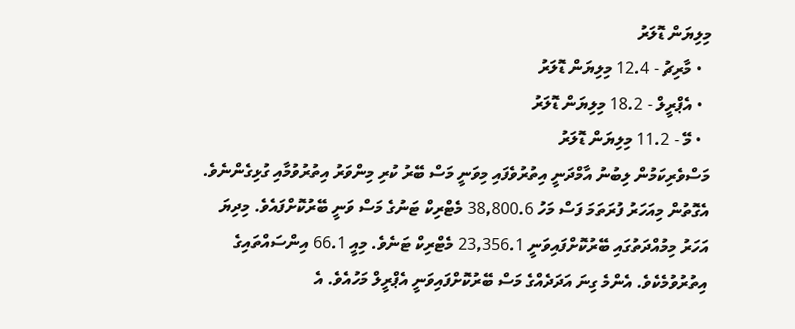މިލިޔަން ޑޮލަރު
  • މާރިޗު - 12.4 މިލިޔަން ޑޮލަރު
  • އެޕްރީލް - 18.2 މިލިޔަން ޑޮލަރު
  • މޭ - 11.2 މިލިޔަން ޑޮލަރު
މަސްވެރިކަމުން ލިބުނު އާމްދަނީ އިތުރުވެފައި މިވަނީ މަސް ބޭރު ކުރި މިންވަރު އިތުރުވުމާއި ގުޅިގެންނެވެ. އެގޮތުން މިއަހަރު ފުރަތަމަ ފަސް މަހު 38,800.6 މެޓްރިކް ޓަނުގެ މަސް ވަނީ ބޭރުކޮށްފައެވެ. މިދިޔަ އަހަރު މިމުއްދަތުގައި ބޭރުކޮށްފައިވަނީ 23,356.1 މެޓްރިކް ޓަނެވެ. މިއީ 66.1 އިންސައްތައިގެ އިތުރުވުމެކެވެ. އެންމެ ގިނަ އަދަދެއްގެ މަސް ބޭރުކޮށްފައިވަނީ އެޕްރީލް މަހުއެވެ. އެ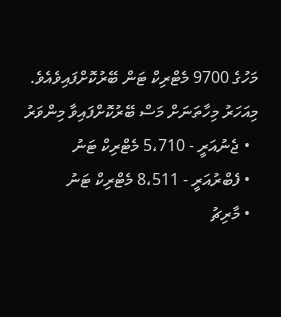މަހުގެ 9700 މެޓްރިކް ޓަން ބޭރުކޮށްފައިވެއެވެ.
މިއަހަރު މިހާތަނަށް މަސް ބޭރުކޮށްފައިވާ މިންވަރު
  • ޖެނުއަރީ - 5،710 މެޓްރިކް ޓަނު
  • ފެބްރުއަރީ - 8،511 މެޓްރިކް ޓަނު
  • މާރިޗު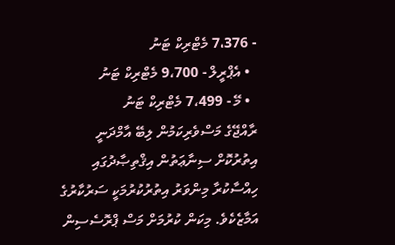- 7،376 މެޓްރިކް ޓަނު
  • އެޕްރީލް - 9،700 މެޓްރިކް ޓަނު
  • މޭ - 7،499 މެޓްރިކް ޓަނު
ރާއްޖޭގެ މަސްވެރިކަމުން ލިބޭ އާމްދަނީ އިތުރުކޮށް ސިނާޢަތުން އިޤްތިޞާދުގައި ހިއްސާކުރާ މިންވަރު އިތުރުކުރުމަކީ ސަރުކާރުގެ އަމާޒެކެވެ. މިކަން ކުރުމަށް މަސް ޕްރޮސެސިން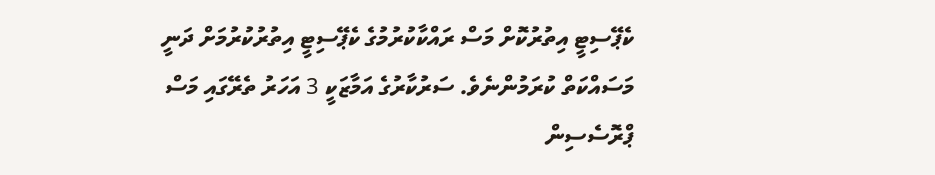ކެޕޭސިޓީ އިތުރުކޮށް މަސް ރައްކާކުރުމުގެ ކެޕޭސިޓީ އިތުރުކުރުމަށް ދަނީ މަސައްކަތް ކުރަމުންނެވެ. ސަރުކާރުގެ އަމާޒަކީ 3 އަހަރު ތެރޭގައި މަސް ޕްރޮސެސިން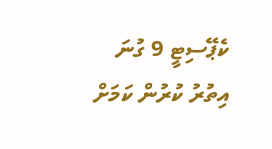ކެޕޭސިޓީ 9 ގުނަ އިތުރު ކުރުން ކަމަށް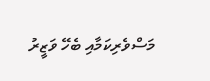މަސްވެރިކަމާއި ބެހޭ ވަޒީރު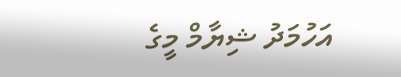އަހުމަދު ޝިޔާމް މީގެ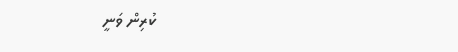ކުރިން ވަނީ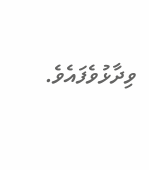ވިދާޅުވެފައެވެ.